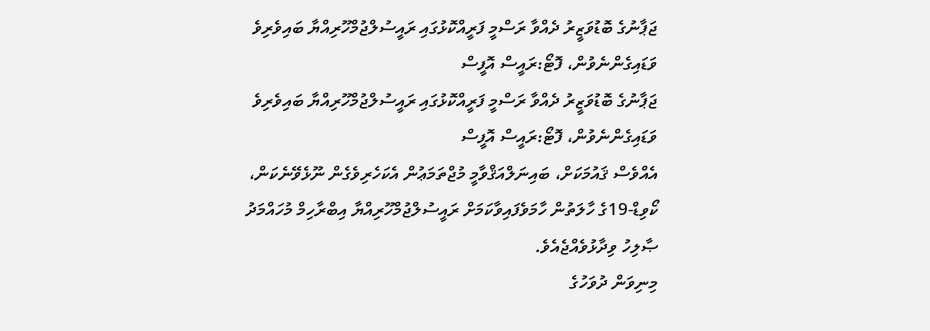ޖަޕާނުގެ ބޮޑުވަޒީރު ދެއްވާ ރަސްމީ ފަރީއްކޮޅުގައި ރައީސުލްޖުމްހޫރިއްޔާ ބައިވެރިވެ ވަޑައިގެންނެވުން، ފޮޓޯ:ރައީސް އޮފީސް
ޖަޕާނުގެ ބޮޑުވަޒީރު ދެއްވާ ރަސްމީ ފަރީއްކޮޅުގައި ރައީސުލްޖުމްހޫރިއްޔާ ބައިވެރިވެ ވަޑައިގެންނެވުން، ފޮޓޯ:ރައީސް އޮފީސް
އެއްވެސް ޤައުމަކަށް، ބައިނަލްއަޤްވާމީ މުޖްތަމަޢުން އެކަހެރިވެގެން ނޫޅެވޭނެކަން، ކޯވިޑް-19ގެ ހާލަތުން ހާމަވެފައިވާކަމަށް ރައީސުލްޖުމްހޫރިއްޔާ އިބްރާހިމް މުހައްމަދު ޞާލިހު ވިދާޅުވެއްޖެއެވެ.
މިނިވަން ދުވަހުގެ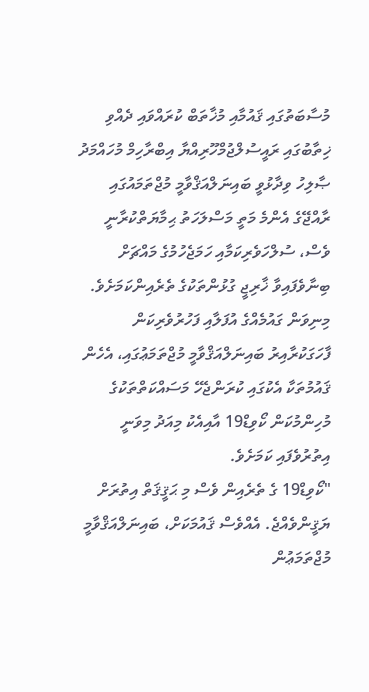މުސާބަތުގައި ޤައުމާއި މުޚާތަބް ކުރައްވައި ދެއްވި ޚިތާބުގައި ރައީސުލްޖުމްހޫރިއްޔާ އިބްރާހިމް މުހައްމަދު ޞާލިހު ވިދާޅުވީ ބައިނަލްއަޤްވާމީ މުޖްތަމައުގައި ރާއްޖޭގެ އެންމެ މަތީ މަސްލަހަތު ޙިމާޔަތްކުރާނީ ވެސް، ސުލްހަވެރިކަމާއި ހަމަޖެހުމުގެ މައްޗަށް ބިނާވެފައިވާ ޚާރިޖީ ގުޅުންތަކުގެ ތެރެއިންކަމަށެވެ. މިނިވަން ގައުމެއްގެ އުފަލާއި ފަހުރުވެރިކަން ފާހަގަކުރާއިރު ބައިނަލްއަޤްވާމީ މުޖްތަމަޢުގައި، އެހެން ޤައުމުތަކާ އެކުގައި ކުރަންޖެހޭ މަސައްކަތްތަކުގެ މުހިންމުކަން ކޯވިޑް19 އާއިއެކު މިއަދު މިވަނީ އިތުރުވެފައި ކަމަށެވެ.
"ކޯވިޑް19 ގެ ތެރެއިން ވެސް މި ޙަޤީޤަތް އިތުރަށް ޔަޤީންވެއްޖެ. އެއްވެސް ޤައުމަކަށް، ބައިނަލްއަޤްވާމީ މުޖްތަމަޢުން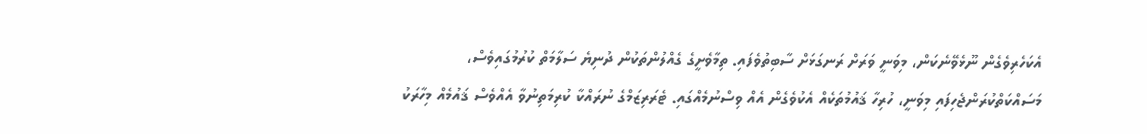އެކަހެރިވެގެން ނޫޅެވޭނެކަން، މިވަނީ ވަރަށް ރަނގަޅަށް ސާބިތުވެފައި. ތިމާވެށީގެ ގެއްލުންތަކުން ދުނިޔެ ސަލާމަތް ކުރުމުގައިވެސް، މަސައްކަތްކުރަންޖެހިފައި މިވަނީ، ހުރިހާ ޤައުމުތަކެއް އެކުވެގެން އެއް ވިސްނުމެއްގައި. ޓެރަރިޒަމްގެ ނުރައްކާ ކުރިމަތިނުވާ އެއްވެސް ޤައުމެއް މިހާރަކު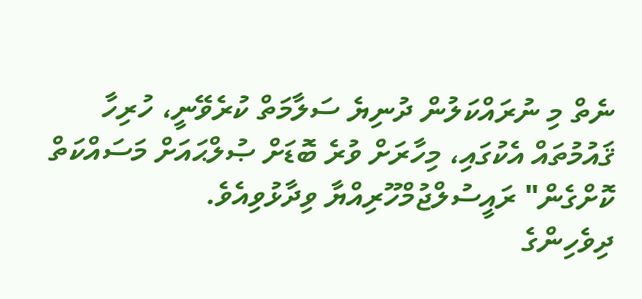ނެތް މި ނުރައްކަލުން ދުނިޔެ ސަލާމަތް ކުރެވޭނީ، ހުރިހާ ޤައުމުތައް އެކުގައި، މިހާރަށް ވުރެ ބޮޑަށް ޞުލްޙައަށް މަސައްކަތް ކޮށްގެން" ރައީސުލްޖުމްހޫރިއްޔާ ވިދާޅުވިއެވެ.
ދިވެހިންގެ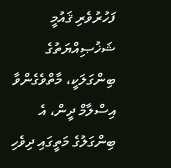ފަހުރުވެރި ޤައުމީ ޝަޚުޞިއްޔަތުގެ ބިންގަލަކީ، މާތްވެގެންވާ އިސްލާމް ދީން، އެ ބިންގަލުގެ މަތީގައި ދިވެހި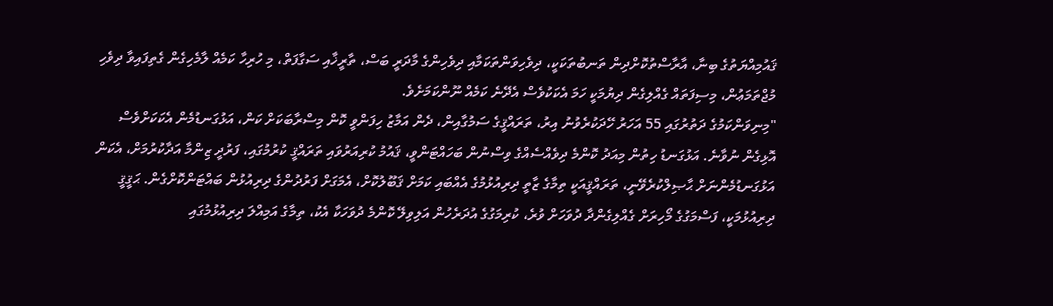ޤައުމިއްޔަތުގެ ބިނާ، އާރާސްތުކޮށްދިން ތަނބުތަކަކީ، ދިވެހިވަންތަކަމާއި ދިވެހިންގެ މާދަރީ ބަސް، ތާރީޚާއި ސަގާފަތް، މި ހުރިހާ ކަމެއް ލާމެހިގެން ގެތިފައިވާ ދިވެހި މުޖްތަމަޢުން، މިސިފަތައް ގެއްލިގެން ދިޔުމަކީ ހަމަ އެކަކުވެސް އެދޭނެ ކަމެއް ނޫންކަމަށެވެ.
"މިނިވަންކަމުގެ ދަތުރުގައި 55 އަހަރު ހޭދަކުރެވުނު އިރު، ތަރައްޤީގެ ސަމުގާއިން، ދެން އަމާޒު ހިފަންވީ ކޮން މިސްރާބަކަށް ކަން، އަޅުގަނޑުމެން އެކަކަށްވެސް އޮޅިގެން ނުވާނެ. އަޅުގަނޑު ހިތުން މިއަދު ކޮންމެ ދިވެއްސެއްގެ ވިސްނުން ބަހައްޓަންވީ، ޤައުމު ކުރިއަރުވައި ތަރައްޤީ ކުރުމުގައި، ފަރުދީ ޒިންމާ އަދާކުރުމަށް، އެކަން އަޅުގަނޑުމެންނަށް ޙާޞިލްކުރެވޭނީ، ތަރައްޤީއަކީ ތިމާގެ ޒާތީ ދިރިއުޅުމުގެ އެއްބައި ކަމަށް ޤަބޫލުކޮށް، އެމަގަށް ފަރުދުންގެ ދިރިއުޅުން ބައްޓަންކޮށްގެން. ޙަޤީޤީ ދިރިއުޅުމަކީ، ފަސްމަގުގެ މޯހިރަށް ގެއްލިގެންދާ ދުވަހަށް ވުރެ، ކުރިމަގުގެ އުދަރެހުން އަލިވިލޭ ކޮންމެ ދުވަހަކާ އެކު، ތިމާގެ އަމިއްލަ ދިރިއުޅުމުގައި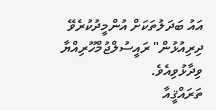އައު ބަދަލުތަކަށް އުންމީދުކުރެވޭ ދިރިއުޅުން" ރައީސުލްޖުމްހޫރިއްޔާ ވިދާޅުވިއެވެ.
ތަރައްޤީއާ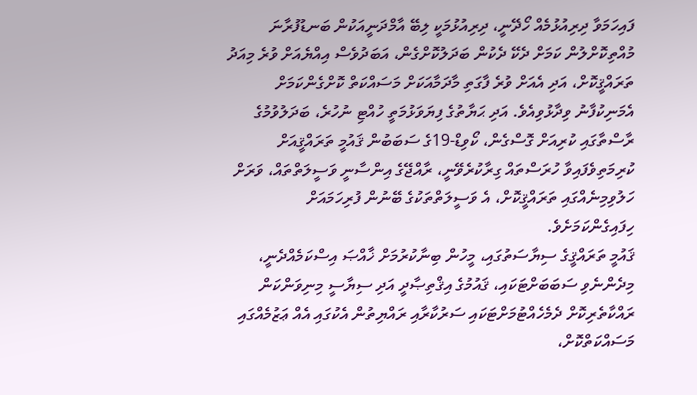ފައިހަމަވާ ދިރިއުޅުމެއް ހޯދޭނީ، ދިރިއުޅުމަކީ ލިބޭ އާމްދަނީއަކުން ބަނޑުފުރާނަ މުއްތިކޮށްލުން ކަމަށް ދެކޭ ދެކުން ބަދަލުކޮށްގެން، އަބަދުވެސް އިއްޔެއަށް ވުރެ މިއަދު ތަރައްޤީކޮށް، އަދި އެއަށް ވުރެ ފާގަތި މާދަމާއަކަށް މަސައްކަތް ކޮށްގެންކަމަށް އެމަނިކުފާނު ވިދާޅުވިއެވެ. އަދި ޙަޔާތުގެ ފިޔަވަޅުމަތީ ހުއްޓި ނުހުރެ، ބަދަލުވުމުގެ ރާސްތާގައި ކުރިއަށް ގޮސްގެން، ކޯވިޑް-19ގެ ސަބަބުން ޤައުމީ ތަރައްޤީއަށް ކުރިމަތިވެފައިވާ ހުރަސްތައް ގިރާކުރެވޭނީ، ރާއްޖޭގެ އިންސާނީ ވަސީލަތްތައް، ވަރަށް ހަލުވިމިނެއްގައި ތަރައްޤީކޮށް، އެ ވަސީލަތްތަކުގެ ބޭނުން ފުރިހަމައަށް ހިފައިގެންކަމަށެވެ.
ޤައުމީ ތަރައްޤީގެ ސިޔާސަތުގައި، މީހުން ބިނާކުރުމަށް ޚާއްޞަ އިސްކަމެއްދެނީ، މިދެންނެވި ސަބަބަށްޓަކައި، ޤައުމުގެ އިޤްތިޞާދީ އަދި ސިޔާސީ މިނިވަންކަން ރައްކާތެރިކޮށް ދެމެހެއްޓުމަށްޓަކައި ސަރުކާރާއި ރައްޔިތުން އެކުގައި އެއް ޢަޒުމެއްގައި މަސައްކަތްކޮށް،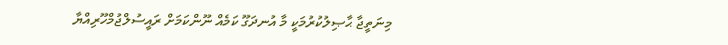މިނަތީޖާ ޙާޞިލުކުރުމަކީ މާ އުނދަގޫ ކަމެއް ނޫންކަމަށް ރައީސުލްޖުމްހޫރިއްޔާ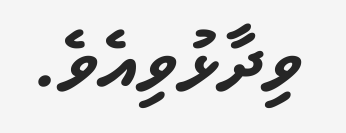ވިދާޅުވިއެވެ.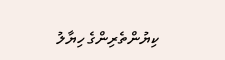ކިޔުންތެރިންގެ ހިޔާލު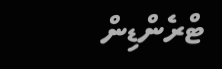ޓްރެންޑިން